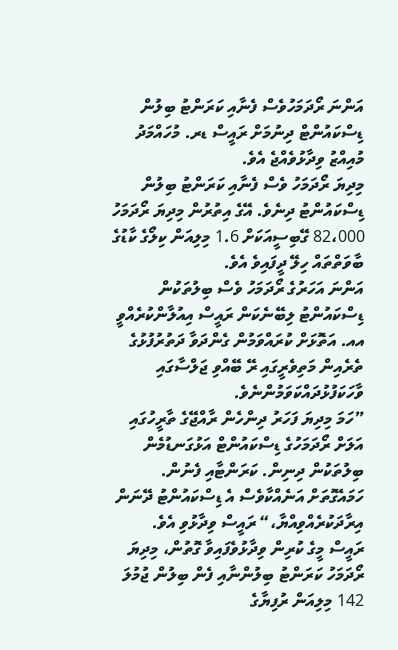އަންނަ ރޯދަމަހުވެސް ފެނާއި ކަރަންޓު ބިލުން ޑިސްކައުންޓް ދިނުމަށް ރައީސް ޑރ. މުހައްމަދު މުއިއްޒު ވިދާޅުވެއްޖެ އެވެ.
މިދިޔަ ރޯދަމަހު ވެސް ފެނާއި ކަރަންޓު ބިލުން ޑިސްކައުންޓު ދިނެވެ. އޭގެ އިތުރުން މިދިޔަ ރޯދަމަހު 82،000 ގޭބިސީއަކަށް 1.6 މިލިއަން ކިލޯގެ ކާޑުގެ ބާވަތްތައް ހިލޭ ދީފައިވެ އެވެ.
އަންނަ އަހަރުގެ ރޯދަމަހު ވެސް ބިލުތަކުން ޑިސްކައުންޓު ލިބޭނެކަން ރައީސް އިއުލާންކުރެއްވީ އއ. އަތޮޅަށް ކުރައްވަމުން ގެންދަވާ ދަތުރުފުޅުގެ ތެރެއިން މަތިވެރީގައި ރޭ ބޭއްވި ޖަލްސާގައި ވާހަކަފުޅުދައްކަވަމުންނެވެ.
”ހަމަ މިދިޔަ ފަހަރު ދިންހެން ރާއްޖޭގެ ތާރީހުގައި އަލަށް ރޯދަމަހުގެ ޑިސްކައުންޓް އަޅުގަނޑުމެން ބިލުތަކުން ދިނިން. ކަރަންޓާއި ފެނުން. ހަމައެގޮތަށް އަނެއްކާވެސް އެ ޑިސްކައުންޓު ދޭނަން އިރާދަކުރެއްވިއްޔާ،“ ރައީސް ވިދާޅުވި އެވެ.
ރައީސް މީގެ ކުރިން ވިދާޅުވެފައިވާ ގޮތުން، މިދިޔަ ރޯދަމަހު ކަރަންޓު ބިލުންނާއި ފެން ބިލުން ޖުމުލަ 142 މިލިއަން ރުފިޔާގެ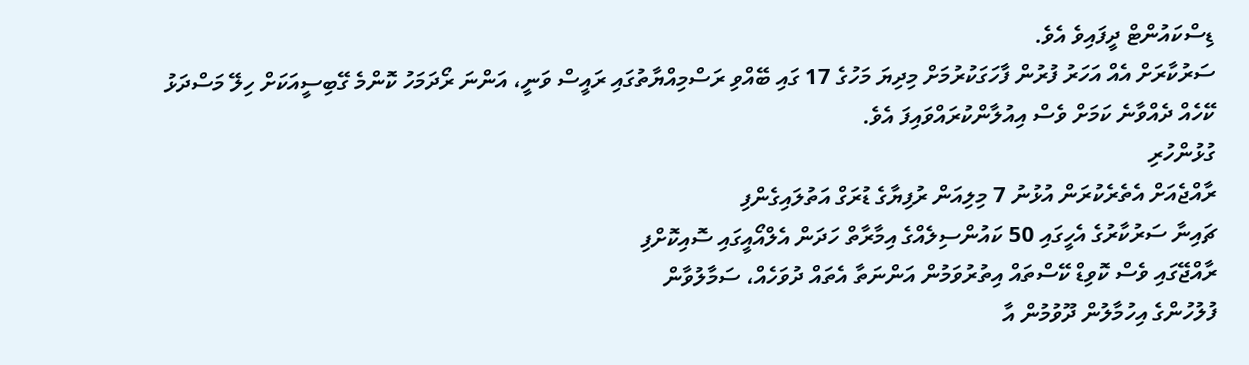ޑިސްކައުންޓް ދީފައިވެ އެވެ.
ސަރުކާރަށް އެއް އަހަރު ފުރުން ފާހަގަކުރުމަށް މިދިޔަ މަހުގެ 17 ގައި ބޭއްވި ރަސްމިއްޔާތުގައި ރައީސް ވަނީ، އަންނަ ރޯދަމަހު ކޮންމެ ގޭބިސީއަކަށް ހިލޭ މަސްދަޅު ކޭހެއް ދެއްވާނެ ކަމަށް ވެސް އިއުލާންކުރައްވައިފަ އެވެ.
ގުޅުންހުރި
ރާއްޖެއަށް އެތެރެކުރަން އުޅުނު 7 މިލިއަން ރުފިޔާގެ ޑުރަގް އަތުލައިގެންފި
ޗައިނާ ސަރުކާރުގެ އެހީގައި 50 ކައުންސިލެއްގެ އިމާރާތް ހަދަން އެލްއޯއީގައި ސޮއިކޮށްފި
ރާއްޖޭގައި ވެސް ކޮވިޑް ކޭސްތައް އިތުރުވަމުން އަންނަތާ އެތައް ދުވަހެއް، ސަމާލުވާން
ފުލުހުންގެ އިހުމާލުން ދޫވުމުން އާ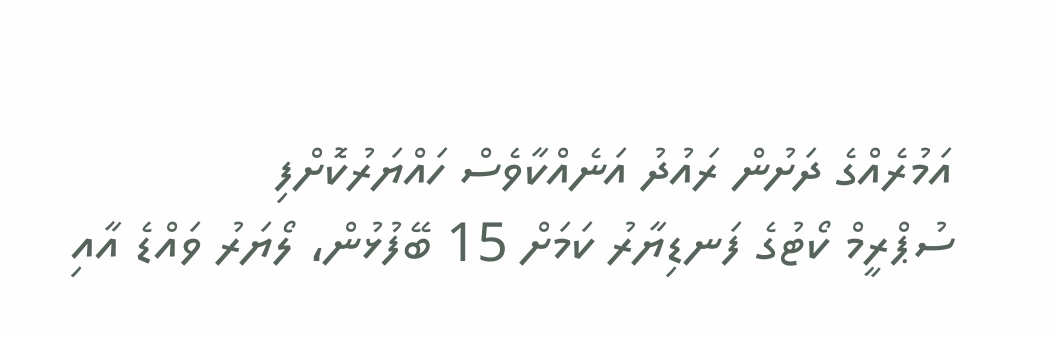އަމުރެއްގެ ދަށުން ރައުދު އަނެއްކާވެސް ހައްޔަރުކޮށްފި
ސުޕްރީމް ކޯޓުގެ ފަނޑިޔާރު ކަމަށް 15 ބޭފުޅުން، ލޯޔަރު ވައްޑެ އާއި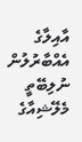އާއިލާގެ އެއްބާރުލުން ނުލިބޭތީ މެލޭޝިއާގެ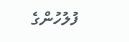ފުލުހުންގެ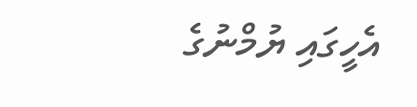އެހީގައި ޔުމްނުގެ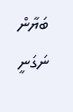ބަޔާން ނަގަނީ